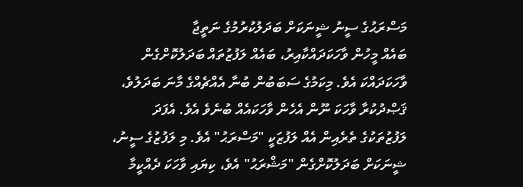މަސްރަޙުގެ ސީނު ޝީނަކަށް ބަދަލުކުރުމުގެ ނަތީޖާ
ބައެއް މީހުން ވާހަކަދައްކާއިރު، ބައެއް ލަފުޒުތައް ބަދަލުކޮށްގެން ވާހަކަދައްކަ އެވެ. މިކަމުގެ ސަބަބުން ބުނާ އެއްޗެއްގެ މާނަ ބަދަލުވެ، ޤަޞްދުކުރާ ވާހަކަ ނޫން އެހެން ވާހަކައެއް ބުނެވެ އެވެ. އެފަދަ ލަފުޒުތަކުގެ ތެރެއިން އެއް ލަފުޒަކީ "މަސްރަޙު" އެވެ. މި ލަފުޒުގެ ސީނު، ޝީނަކަށް ބަދަލުކޮށްގެން "މަޝްރަޙު" އެވެ، ކިޔައި ވާހަކަ ދެއްކީމާ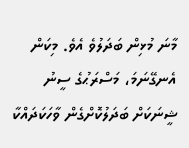މާނަ މުޅިން ބަދަލުވެ އެވެ. މިކަން އެނގޭނަމަ، މަސްރަޙުގެ ސީނު ޝީނަކަށް ބަދަލުކޮށްގެން ވާހަކަދައްކާ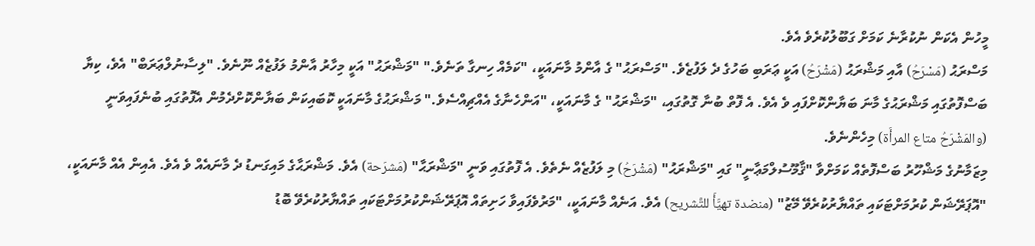މީހުން އެކަން ނުކުރާނެ ކަމަށް ގަބޫލުކުރެވެ އެވެ.
މަސްރަޙު (مَسْرَحُ) އާއި މަޝްރަޙު (مَشْرَحُ) އަކީ ޢަރަބި ބަހުގެ ދެ ލަފުޒެވެ. "މަސްރަޙު" ގެ އާންމު މާނައަކީ، "ކަމެއް ހިނގާ ތަނެވެ." "މަޝްރަޙު" އަކީ މިހާރު އާންމު ލަފުޒެއް ނޫނެވެ. "ލިސާނުލްޢަރަބް" އެވެ، ކިޔާ ބަސްފޮތުގައި މަޝްރަޙުގެ މާނަ ބަޔާންކޮށްފައި ވެ އެވެ. އެ ފޮތް ބުނާ ގޮތުގައި، "މަޝްރަޙު" ގެ މާނައަކީ، "އަންހެނާގެ އެއްޗިއްސެވެ." މަޝްރަޙުގެ މާނައަކީ ކޮބައިކަން ބަޔާންކޮށްދެމުން އެފޮތުގައި ބުނެފައިވަނީ (والمَشْرَحُ متاع المرأَة) މިހެންނެވެ.
މިޒަމާނުގެ މަޝްހޫރު ބަސްފޮތެއް ކަމަށްވާ "ޤާމޫސުލްމަޢާނީ" ގައި "މަޝްރަޙު" (مَشْرَحُ) މި ލަފުޒެއް ނެތެވެ. އެ ފޮތުގައި ވަނީ "މަޝްރަޙާ" (مَشرَحة) އެވެ. މަޝްރަޙާގެ މައިގަނޑު ދެ މާނައެއް ވެ އެވެ. އެއިން އެއް މާނައަކީ، "އޮޕަރޭޝަން ކުރުމަށްޓަކައި ތައްޔާރުކުރެވޭ މޭޒު" (منضدة تهيَّأَ للتَّشريح) އެވެ. އަނެއް މާނައަކީ، "މަރުވެފައިވާ ހަށިތައް އޮޕަރޭޝަންކުރުމަށްޓަކައި ތައްޔާރުކުރެވޭ ބޮޑު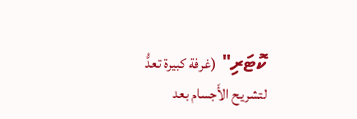ކޮޓަރި" (غرفة كبيرة تعدُّ لتشريح الأَجسام بعد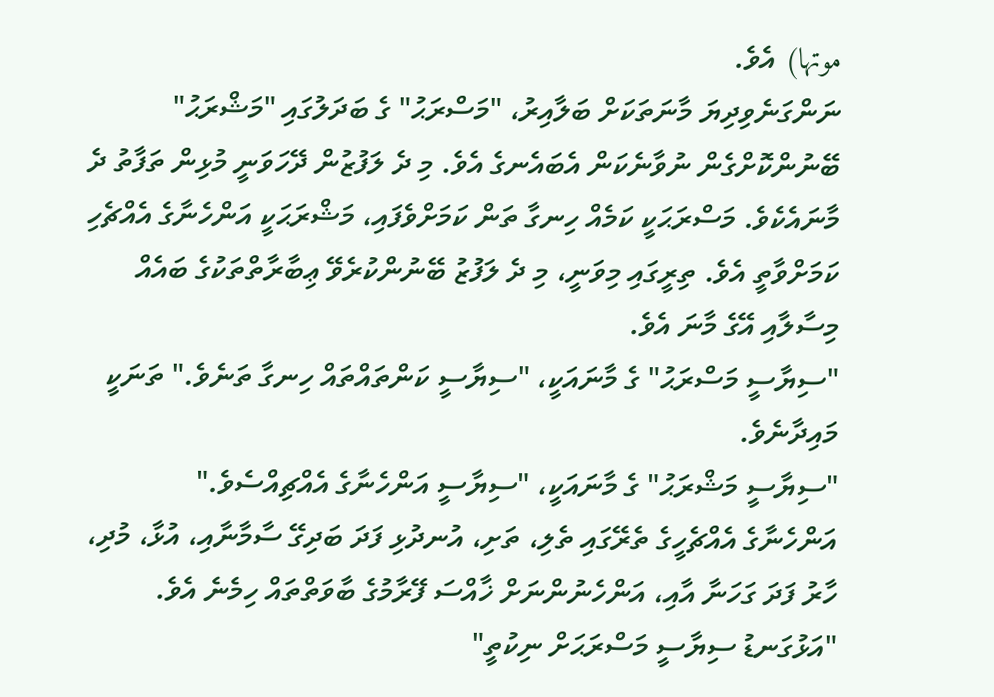موتها) އެވެ.
ނަންގަނެވިދިޔަ މާނަތަކަށް ބަލާއިރު، "މަސްރަޙު" ގެ ބަދަލުގައި "މަޝްރަޙު" ބޭނުންކޮށްގެން ނުވާނެކަން އެބައެނގެ އެވެ. މި ދެ ލަފުޒުން ދޭހަވަނީ މުޅިން ތަފާތު ދެ މާނައެކެވެ. މަސްރަޙަކީ ކަމެއް ހިނގާ ތަން ކަމަށްވެފައި، މަޝްރަޙަކީ އަންހެނާގެ އެއްޗެހި ކަމަށްވާތީ އެވެ. ތިރީގައި މިވަނީ، މި ދެ ލަފުޒު ބޭނުންކުރެވޭ ޢިބާރާތްތަކުގެ ބައެއް މިސާލާއި އޭގެ މާނަ އެވެ.
"ސިޔާސީ މަސްރަޙު" ގެ މާނައަކީ، "ސިޔާސީ ކަންތައްތައް ހިނގާ ތަނެވެ." ތަނަކީ މައިދާނެވެ.
"ސިޔާސީ މަޝްރަޙު" ގެ މާނައަކީ، "ސިޔާސީ އަންހެނާގެ އެއްޗިއްސެވެ."
އަންހެނާގެ އެއްޗެހީގެ ތެރޭގައި ތެލި، ތަށި، އުނދުޅި ފަދަ ބަދިގޭ ސާމާނާއި، އުޅާ، މުދި، ހާރު ފަދަ ގަހަނާ އާއި، އަންހެނުންނަށް ޚާއްސަ ފޭރާމުގެ ބާވަތްތައް ހިމެނެ އެވެ.
"އަޅުގަނޑު ސިޔާސީ މަސްރަޙަށް ނިކުތީ"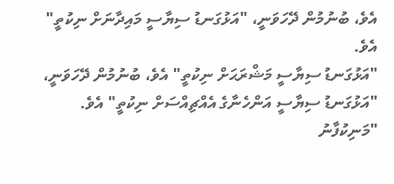އެވެ، ބުނުމުން ދޭހަވަނީ، "އަޅުގަނޑު ސިޔާސީ މައިދާނަށް ނިކުތީ" އެވެ.
"އަޅުގަނޑު ސިޔާސީ މަޝްރަޙަށް ނިކުތީ" އެވެ، ބުނުމުން ދޭހަވަނީ، "އަޅުގަނޑު ސިޔާސީ އަންހެނާގެ އެއްޗިއްސަށް ނިކުތީ" އެވެ.
"މަނިކުފާނު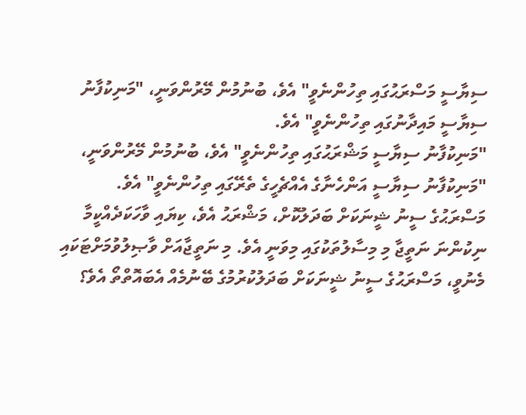ސިޔާސީ މަސްރަޙުގައި ތިހުންނެވީ" އެވެ، ބުނުމުން މޭރުންވަނީ، "މަނިކުފާނު ސިޔާސީ މައިދާނުގައި ތިހުންނެވީ" އެވެ.
"މަނިކުފާނު ސިޔާސީ މަޝްރަޙުގައި ތިހުންނެވީ" އެވެ، ބުނުމުން މޭރުންވަނީ، "މަނިކުފާނު ސިޔާސީ އަންހެނާގެ އެއްޗެހީގެ ތެރޭގައި ތިހުންނެވީ" އެވެ.
މަސްރަޙުގެ ސީނު ޝީނަކަށް ބަދަލުކޮށް، މަޝްރަޙު އެވެ، ކިޔައި ވާހަކަދެއްކީމާ ނިކުންނަ ނަތީޖާ މި މިސާލުތަކުގައި މިވަނީ އެވެ. މި ނަތީޖާއަށް ވާޞިލުވުމަށްޓަކައި މެނުވީ، މަސްރަޙުގެ ސީނު ޝީނަކަށް ބަދަލުކުރުމުގެ ބޭނުމެއް އެބައޮތްތޯ އެވެ؟